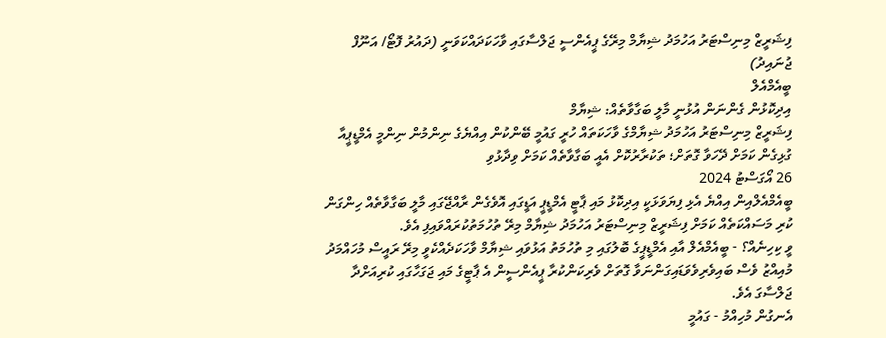ފިޝަރީޒް މިނިސްޓަރު އަހުމަދު ޝިޔާމް މިރޭގެ ޕީއެންސީ ޖަލްސާގައި ވާހަކަދައްކަވަނީ (ދައުރު ފޮޓޯ/ އަނޫފް ޖުނައިދު)
ބީއެމްއެލް
އިދިކޮޅުން ގެންނަން އުޅުނީ މާލީ ބަގާވާތެއް: ޝިޔާމް
ފިޝަރީޒް މިނިސްޓަރު އަހުމަދު ޝިޔާމްގެ ވާހަކަތައް ހުރީ ގައުމީ ބޭންކުން އިއްޔެގެ ނިންމުން ނިންމީ އެމްޑީޕީއާ ގުޅިގެން ކަމަށް ދޭހަވާ ގޮތަށް؛ ތަކުރާރުކޮށް އެއީ ބަގާވާތެއް ކަމަށް ވިދާޅުވި
26 އޯގަސްޓު 2024
ބީއެމްއެލްއިން އިއްޔެ އެޅި ފިޔަވަޅަކީ އިދިކޮޅު މައި ޕާޓީ އެމްޑީޕީ އަޑީގައި އޮވެގެން ރާއްޖޭގައި މާލީ ބަގާވާތެއް ހިންގަން ކުރި މަސައްކަތެއް ކަމަށް ފިޝަރީޒް މިނިސްޓަރު އަހުމަދު ޝިޔާމް މިރޭ ތުހުމަތުކުރައްވައިފި އެވެ.
ވީ ކިހިނެއް؟ - ބީއެމްއެލް އާއި އެމްޑީޕީގެ ބޮލުގައި މި ތުހުމަތު އަޅުވައި ޝިޔާމް ވާހަކަދެއްކެވީ މިރޭ ރައީސް މުހައްމަދު މުއިއްޒު ވެސް ބައިވެރިވެވަޑައިގަންނަވާ ގޮތަށް ވެރިކަންކުރާ ޕީއެންސީން އެ ޕާޓީގެ މައި ޖަގަހާގައި ކުރިއަށްދާ ޖަލްސާގަ އެވެ.
އެނގުން މުހިއްމު - ގައުމީ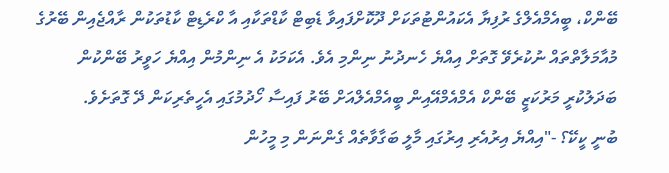ބޭންކް، ބީއެމްއެލްގެ ރުފިޔާ އެކައުންޓުތަކަށް ދޫކޮށްފައިވާ ޑެބިޓް ކާޑްތަކާއި އާ ކްރެޑިޓް ކާޑުތަކުން ރާއްޖެއިން ބޭރުގެ މުއާމަލާތްތައް ނުކުރެވޭ ގޮތަށް އިއްޔެ ހެނދުނު ނިންމި އެވެ. އެކަމަކު އެ ނިންމުން އިއްޔެ ހަވީރު ބޭންކުން ބަދަލުކުރީ މަރުކަޒީ ބޭންކް އެމްއެމްއޭއިން ބީއެމްއެލްއަށް ބޭރު ފައިސާ ހޯދުމުގައި އެހީތެރިކަން ދޭ ގޮތަށެވެ.
ބުނީ ކީކޭ؟ -"އިއްޔެ އިރުއެރި އިރުގައި މާލީ ބަގާވާތެއް ގެންނަން މި މީހުން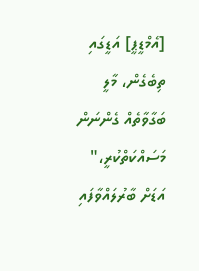[އެމްޑީޕީ] އަޑީގައި ތިބެގެން، މާލީ ބަގާވާތެއް ގެންނަން މަސައްކަތްކުރީ،" އަޑަށް ބާރުލައްވާފައި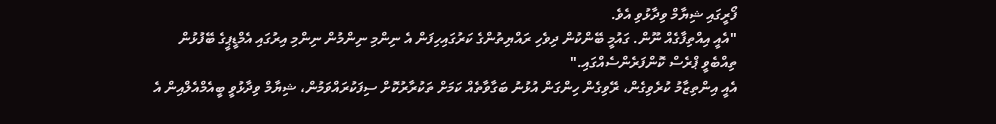ފޯރީގައި ޝިޔާމް ވިދާޅުވި އެވެ.
"އެއީ އިއްތިފާގެއް ނޫން. ގައުމީ ބޭންކުން ދިވެހި ރައްޔިތުންގެ ކަރުގައިހިފަން އެ ނިންމި ނިންމުން ނިންމި އިރުގައި އެމްޑީޕީގެ ބޭފުޅުން ތިއްބެވީ ޕްރެސް ކޮންފަރެންސެއްގައި."
އެއީ އިންތިޒާމު ކުރެވިގެން، ރޭވިގެން ހިންގަން އުޅުނު ބަގާވާތެއް ކަމަށް ތަކުރާރުކޮށް ސިފަކުރައްވަމުން، ޝިޔާމް ވިދާޅުވީ ބީއެމްއެލްއިން އެ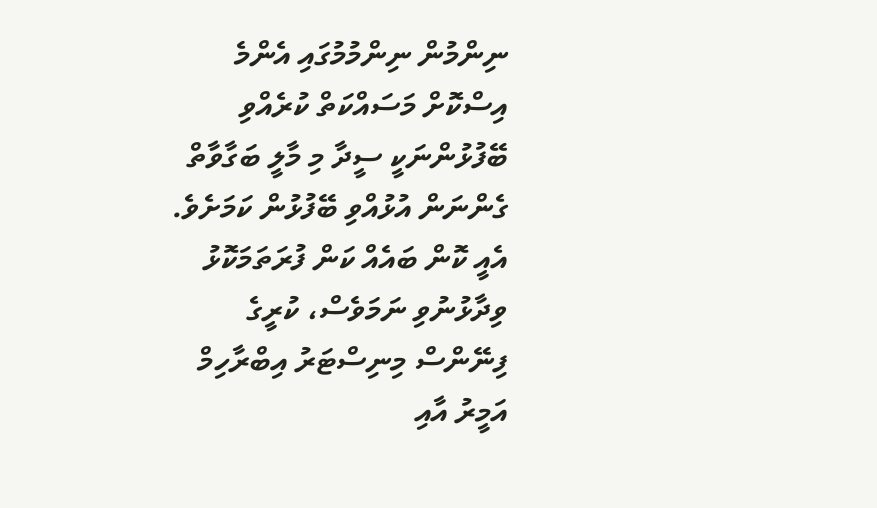ނިންމުން ނިންމުމުގައި އެންމެ އިސްކޮށް މަސައްކަތް ކުރެއްވި ބޭފުޅުންނަކީ ސީދާ މި މާލީ ބަގާވާތް ގެންނަން އުޅުއްވި ބޭފުޅުން ކަމަށެވެ.
އެއީ ކޮން ބައެއް ކަން ފުރަތަމަކޮޅު ވިދާޅުނުވި ނަމަވެސް، ކުރީގެ ފިނޭންސް މިނިސްޓަރު އިބްރާހިމް އަމީރު އާއި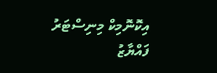އިކޮނޮމިކް މިނިސްޓަރު ފައްޔާޒު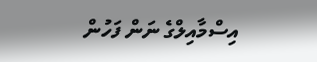އިސްމާއިލްގެ ނަން ފަހުން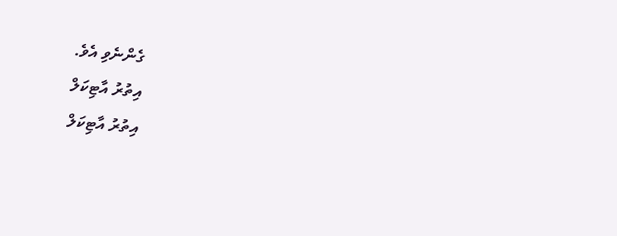ގެންނެވި އެވެ.
އިތުރު އާޓިކަލް
އިތުރު އާޓިކަލް